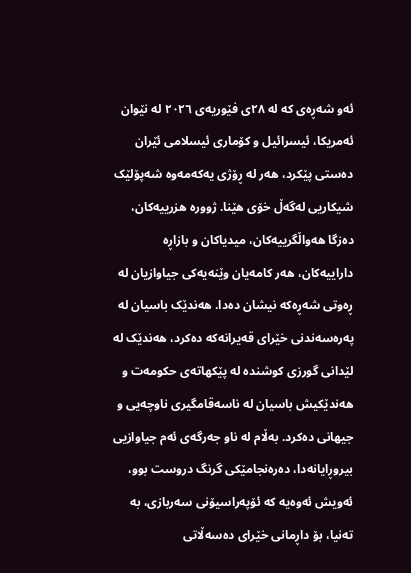ئەو شەڕەی کە لە ٢٨ی فێوریەی ٢٠٢٦ لە نێوان ئەمریکا، ئیسرائیل و کۆماری ئیسلامی ئێران دەستی پێکرد، هەر لە ڕۆژی یەکەمەوە شەپۆلێک شیکاریی لەگەڵ خۆی هێنا. ژوورە هزرییەکان، دەزگا هەواڵگرییەکان، میدیاکان و بازاڕە داراییەکان، هەر کامەیان وێنەیەکی جیاوازیان لە ڕەوتی شەڕەکە نیشان دەدا. هەندێک باسیان لە پەرەسەندنی خێرای قەیرانەکە دەکرد، هەندێک لە لێدانی گورزی کوشندە لە پێکهاتەی حکومەت و هەندێکیش باسیان لە ناسەقامگیری ناوچەیی و جیهانی دەکرد. بەڵام لە ناو جەرگەی ئەم جیاوازیی بیروڕایانەدا، دەرەنجامێکی گرنگ دروست بوو، ئەویش ئەوەیە کە ئۆپەراسیۆنی سەربازی، بە تەنیا، بۆ داڕمانی خێرای دەسەڵاتی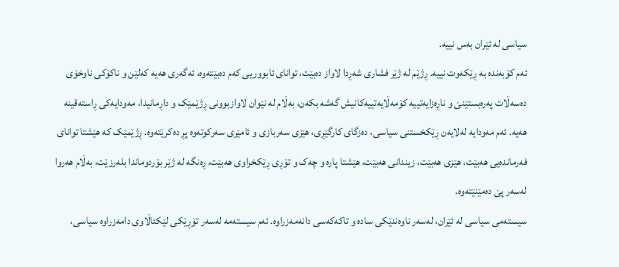سیاسی لە ئێران بەس نییە.
ئەم کۆبەندە بە ڕێکەوت نییە. ڕژێم لە ژێر فشاری شەڕدا لاواز دەبێت، توانای ئابووریی کەم دەبێتەوە، ئەگەری هەیە کەلێن و ناکۆکی ناوخۆی دەسەڵات پەرەبستێنێ و ناڕەزایەتییە کۆمەڵایەتییەکانیش گەشە بکەن، بەڵام لە نێوان لاوازبوونی ڕژێمێک و داڕمانیدا، مەودایەکی ڕاستەقینە هەیە. ئەم مەودایە لەلایەن ڕێکخستنی سیاسی، دەزگای کارگێڕی، هێزی سەربازی و ئامێری سەرکوتەوە پڕ دەکرێتەوە. ڕژێمێک کە هێشتا توانای فەرماندەیی هەبێت، هێزی هەبێت، زیندانی هەبێت، هێشتا پارە و چەک و تۆڕی ڕێکخراوی هەبێت، ڕەنگە لە ژێر بۆردوماندا بلەرزێت، بەڵام هەروا لەسەر پێ دەمێنێتەوە.
سیستەمی سیاسی لە ئێران، لەسەر ناوەندێکی سادە و تاکەکەسی دانەمەزراوە. ئەم سیستەمە لەسەر تۆڕێکی لێکئاڵاوی دامەزراوە سیاسی،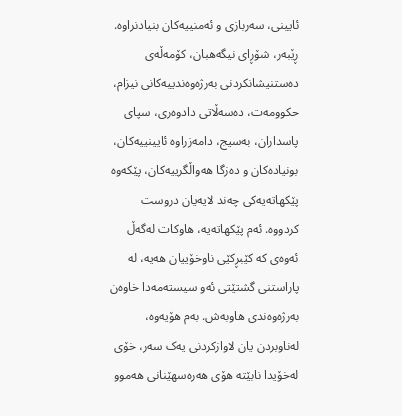ئایینی، سەربازی و ئەمنییەکان بنیادنراوە. ڕێبەر، شۆڕای نیگەهبان، کۆمەڵەی دەستنیشانکردنی بەرژەوەندییەکانی نیزام، حکوومەت، دەسەڵاتی دادوەری، سپای پاسداران، بەسیج، دامەزراوە ئایینییەکان، بونیادەکان و دەزگا هەواڵگرییەکان، پێکەوە پێکهاتەیەکی چەند لایەیان دروست کردووە. ئەم پێکهاتەیە، هاوکات لەگەڵ ئەوەی کە کێبڕکێی ناوخۆییان هەیە، لە پاراستنی گشتێتی ئەو سیستەمەدا خاوەن بەرژەوەندی هاوبەش. بەم هۆیەوە، لەناوبردن یان لاوازکردنی یەک سەر، خۆی لەخۆیدا نابێتە هۆی هەرەسهێنانی هەموو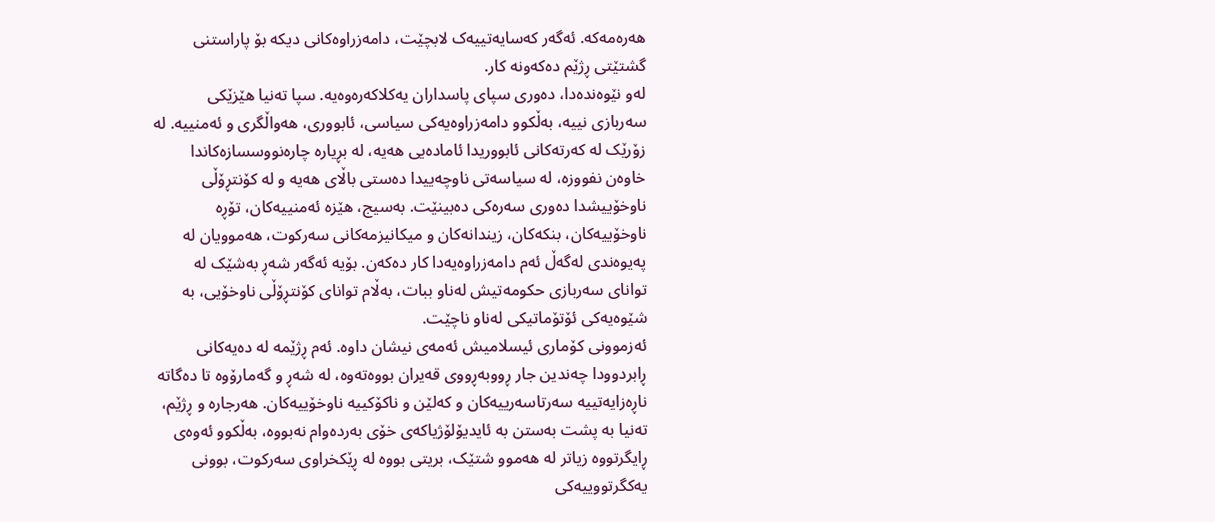هەرەمەکە. ئەگەر کەسایەتییەک لابچێت، دامەزراوەکانی دیکە بۆ پاراستنی گشتێتی ڕژێم دەکەونە کار.
لەو نێوەندەدا، دەوری سپای پاسداران یەکلاکەرەوەیە. سپا تەنیا هێزێکی سەربازی نییە، بەڵکوو دامەزراوەیەکی سیاسی، ئابووری، هەواڵگری و ئەمنییە. لە زۆرێک لە کەرتەکانی ئابووریدا ئامادەیی هەیە، لە بڕیارە چارەنووسسازەکاندا خاوەن نفووزە، لە سیاسەتی ناوچەییدا دەستی باڵای هەیە و لە کۆنتڕۆڵی ناوخۆییشدا دەوری سەرەکی دەبینێت. بەسیج، هێزە ئەمنییەکان، تۆڕە ناوخۆییەکان، بنکەکان، زیندانەکان و میکانیزمەکانی سەرکوت، هەموویان لە پەیوەندی لەگەڵ ئەم دامەزراوەیەدا کار دەکەن. بۆیە ئەگەر شەڕ بەشێک لە توانای سەربازی حکومەتیش لەناو ببات، بەڵام توانای کۆنتڕۆڵی ناوخۆیی، بە شێوەیەکی ئۆتۆماتیکی لەناو ناچێت.
ئەزموونی کۆماری ئیسلامیش ئەمەی نیشان داوە. ئەم ڕژێمە لە دەیەکانی ڕابردوودا چەندین جار ڕووبەڕووی قەیران بووەتەوە، لە شەڕ و گەمارۆوە تا دەگاتە ناڕەزایەتییە سەرتاسەرییەکان و کەلێن و ناکۆکییە ناوخۆییەکان. هەرجارە و ڕژێم، تەنیا بە پشت بەستن بە ئایدیۆلۆژیاکەی خۆی بەردەوام نەبووە، بەڵکوو ئەوەی ڕایگرتووە زیاتر لە هەموو شتێک، بریتی بووە لە ڕێکخراوی سەرکوت، بوونی یەکگرتووییەکی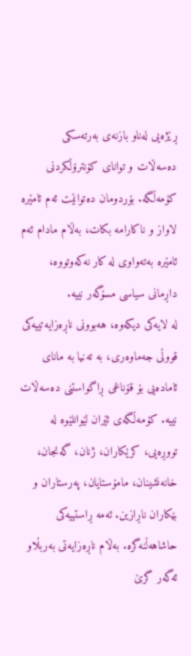ڕێژەیی لەناو بازنەی بەرتەسکی دەسەڵات و توانای کۆنترۆڵکردنی کۆمەڵگە. بۆردومان دەتوانێت ئەم ئامێرە لاواز و ناکارامە بکات، بەڵام مادام ئەم ئامێرە بەتەواوی لە کار نەکەوتووە، داڕمانی سیاسی مسۆگەر نییە.
لە لایەکی دیکەوە، هەبوونی ناڕەزایەتییەکی قووڵی جەماوەری، بە تەنیا بە مانای ئامادەیی بۆ قۆناغی ڕاگواستنی دەسەڵات نییە. کۆمەڵگەی ئێران لێوانلێوە لە تووڕەیی، کرێکاران، ژنان، گەنجان، خانەنشینان، مامۆستایان، پەرستاران و بێکاران ناڕازین. ئەمە ڕاستییەکی حاشاهەڵنەگرە. بەڵام ناڕەزایەتی بەربڵاو ئەگەر گرێ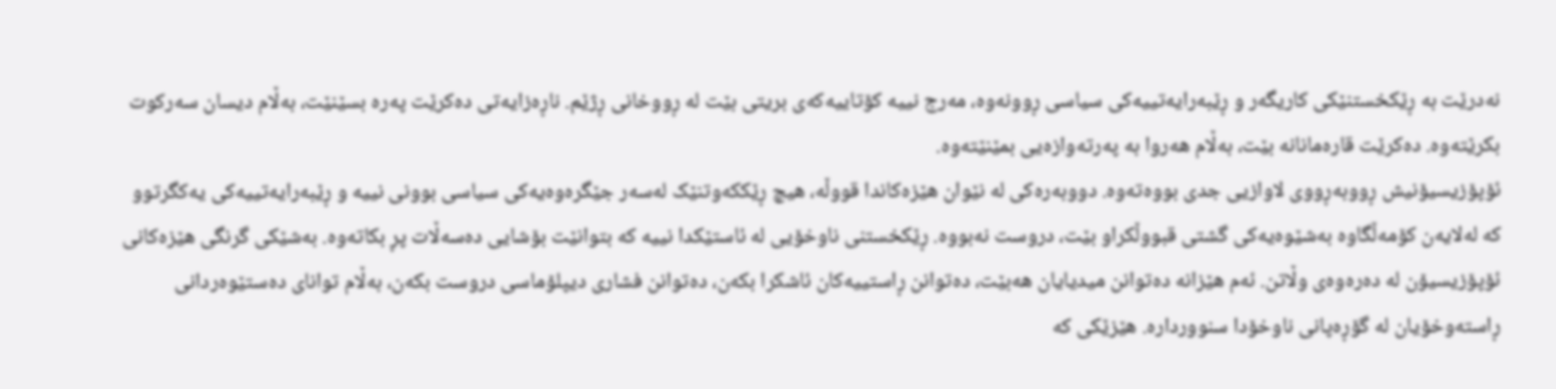نەدرێت بە ڕێکخستنێکی کاریگەر و ڕێبەرایەتییەکی سیاسی ڕوونەوە، مەرج نییە کۆتاییەکەی بریتی بێت لە ڕووخانی ڕژێم. ناڕەزایەتی دەکرێت پەرە بسێنێت، بەڵام دیسان سەرکوت بکرێتەوە. دەکرێت قارەمانانە بێت، بەڵام هەروا بە پەرتەوازەیی بمێنێتەوە.
ئۆپۆزیسیۆنیش ڕووبەڕووی لاوازیی جدی بووەتەوە. دووبەرەکی لە نێوان هێزەکاندا قووڵە، هیچ ڕێککەوتنێک لەسەر جێگرەوەیەکی سیاسی بوونی نییە و ڕێبەرایەتییەکی یەکگرتوو کە لەلایەن کۆمەڵگاوە بەشێوەیەکی گشتی قبووڵکراو بێت، دروست نەبووە. ڕێکخستنی ناوخۆیی لە ئاستێکدا نییە کە بتوانێت بۆشایی دەسەڵات پڕ بکاتەوە. بەشێکی گرنگی هێزەکانی ئۆپۆزیسیۆن لە دەرەوەی وڵاتن. ئەم هێزانە دەتوانن میدیایان هەبێت، دەتوانن ڕاستییەکان ئاشکرا بکەن، دەتوانن فشاری دیپلۆماسی دروست بکەن، بەڵام توانای دەستێوەردانی ڕاستەوخۆیان لە گۆڕەپانی ناوخۆدا سنووردارە. هێزێکی کە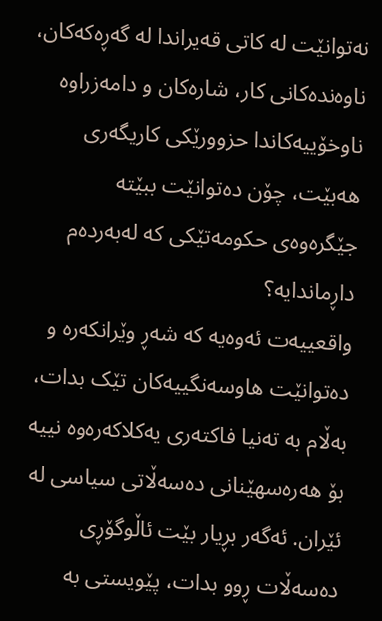نەتوانێت لە کاتی قەیراندا لە گەڕەکەکان، ناوەندەکانی کار، شارەکان و دامەزراوە ناوخۆییەکاندا حزوورێکی کاریگەری هەبێت، چۆن دەتوانێت ببێتە جێگرەوەی حکومەتێکی کە لەبەردەم داڕماندایە؟
واقعییەت ئەوەیە کە شەڕ وێرانکەرە و دەتوانێت هاوسەنگییەکان تێک بدات، بەڵام بە تەنیا فاکتەری یەکلاکەرەوە نییە بۆ هەرەسهێنانی دەسەڵاتی سیاسی لە ئێران. ئەگەر بڕیار بێت ئاڵوگۆڕی دەسەڵات ڕوو بدات، پێویستی بە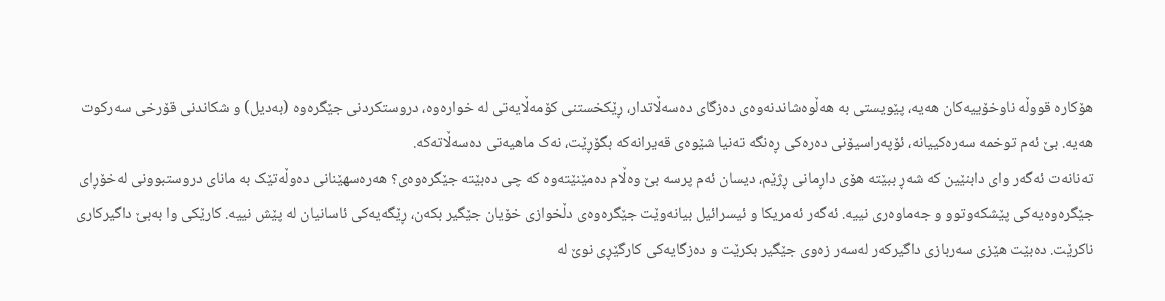هۆکارە قووڵە ناوخۆییەکان هەیە، پێویستی بە هەڵوەشاندنەوەی دەزگای دەسەڵاتدار، ڕێکخستنی کۆمەڵایەتی لە خوارەوە، دروستکردنی جێگرەوە (بەدیل) و شکاندنی قۆرخی سەرکوت هەیە. بێ ئەم توخمە سەرەکییانە، ئۆپەراسیۆنی دەرەکی ڕەنگە تەنیا شێوەی قەیرانەکە بگۆڕێت، نەک ماهیەتی دەسەڵاتەکە.
تەنانەت ئەگەر وای دابنێین کە شەڕ ببێتە هۆی داڕمانی ڕژێم، دیسان ئەم پرسە بێ وەڵام دەمێنێتەوە کە چی دەبێتە جێگرەوەی؟ هەرەسهێنانی دەوڵەتێک بە مانای دروستبوونی لەخۆڕای جێگرەوەیەکی پێشکەوتوو و جەماوەری نییە. ئەگەر ئەمریکا و ئیسرائیل بیانەوێت جێگرەوەی دڵخوازی خۆیان جێگیر بکەن، ڕێگەیەکی ئاسانیان لە پێش نییە. کارێکی وا بەبێ داگیرکاری ناکرێت. دەبێت هێزی سەربازی داگیرکەر لەسەر زەوی جێگیر بکرێت و دەزگایەکی کارگێڕی نوێ لە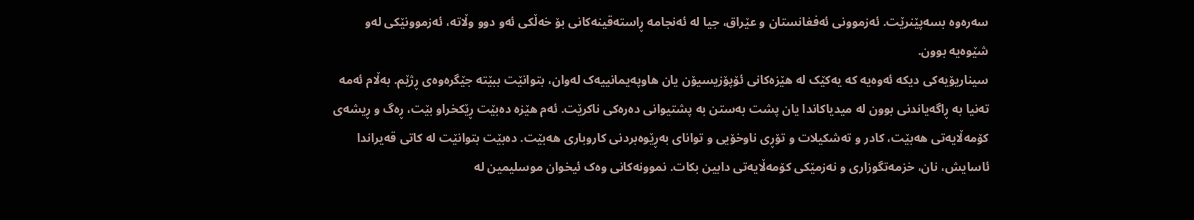سەرەوە بسەپێنرێت. ئەزموونی ئەفغانستان و عێراق، جیا لە ئەنجامە ڕاستەقینەکانی بۆ خەڵکی ئەو دوو وڵاتە، ئەزموونێکی لەو شێوەیە بوون.
سیناریۆیەکی دیکە ئەوەیە کە یەکێک لە هێزەکانی ئۆپۆزیسیۆن یان هاوپەیمانییەک لەوان، بتوانێت ببێتە جێگرەوەی ڕژێم. بەڵام ئەمە تەنیا بە ڕاگەیاندنی بوون لە میدیاکاندا یان پشت بەستن بە پشتیوانی دەرەکی ناکرێت. ئەم هێزە دەبێت ڕێکخراو بێت، ڕەگ و ڕیشەی کۆمەڵایەتی هەبێت، کادر و تەشکیلات و تۆڕی ناوخۆیی و توانای بەڕێوەبردنی کاروباری هەبێت. دەبێت بتوانێت لە کاتی قەیراندا ئاسایش، نان، خزمەتگوزاری و نەزمێکی کۆمەڵایەتی دابین بکات. نموونەکانی وەک ئیخوان موسلیمین لە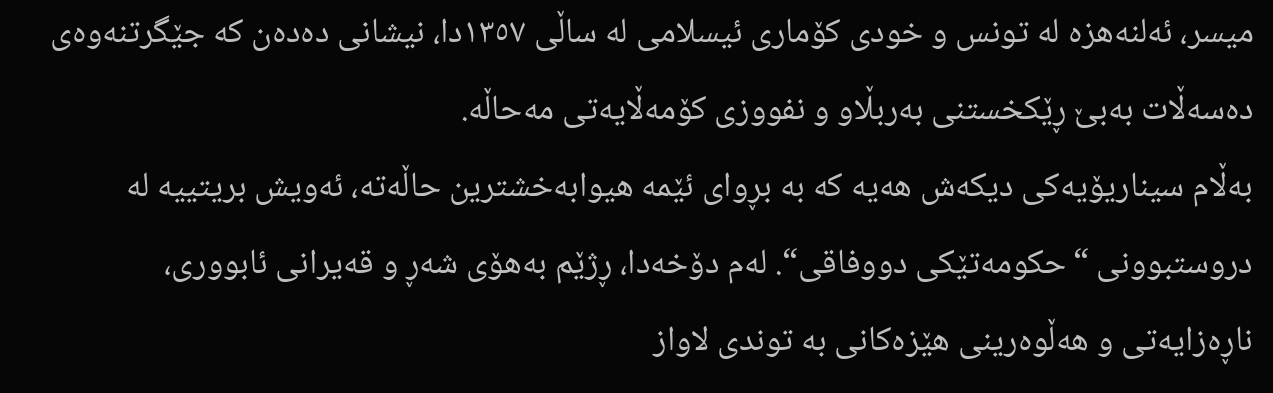میسر، ئەلنەهزە لە تونس و خودی کۆماری ئیسلامی لە ساڵی ١٣٥٧دا، نیشانی دەدەن کە جێگرتنەوەی دەسەڵات بەبێ ڕێکخستنی بەربڵاو و نفووزی کۆمەڵایەتی مەحاڵە.
بەڵام سیناریۆیەکی دیکەش هەیە کە بە بڕوای ئێمە هیوابەخشترین حاڵەتە، ئەویش بریتییە لە دروستبوونی “حکومەتێکی دووفاقی“. لەم دۆخەدا، ڕژێم بەهۆی شەڕ و قەیرانی ئابووری، ناڕەزایەتی و هەڵوەرینی هێزەکانی بە توندی لاواز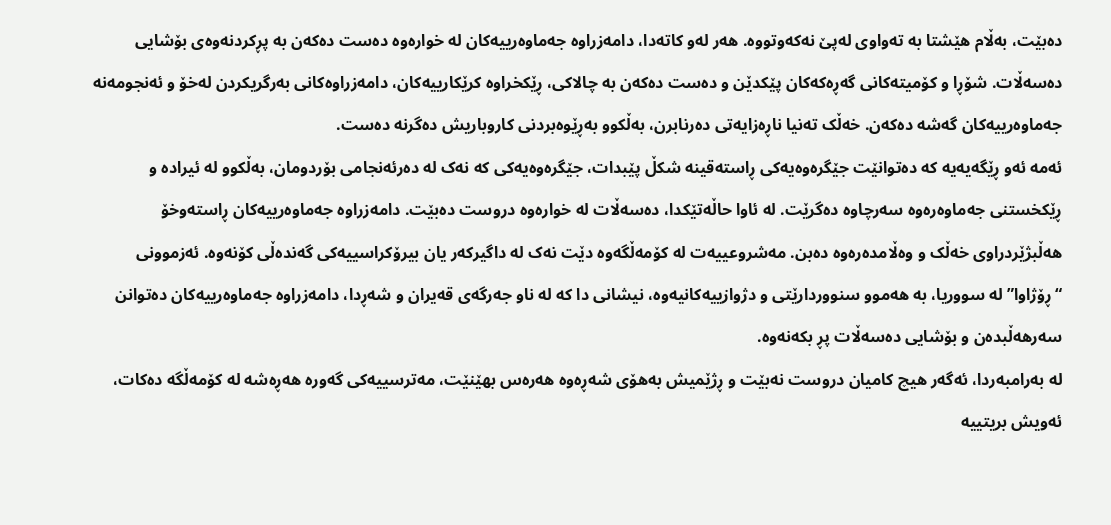دەبێت، بەڵام هێشتا بە تەواوی لەپێ نەکەوتووە. هەر لەو کاتەدا، دامەزراوە جەماوەرییەکان لە خوارەوە دەست دەکەن بە پڕکردنەوەی بۆشایی دەسەڵات. شۆڕا و کۆمیتەکانی گەڕەکەکان پێکدێن و دەست دەکەن بە چالاکی، ڕێکخراوە کرێکارییەکان، دامەزراوەکانی بەرگریکردن لەخۆ و ئەنجومەنە جەماوەرییەکان گەشە دەکەن. خەڵک تەنیا ناڕەزایەتی دەرنابرن، بەڵکوو بەڕێوەبردنی کاروباریش دەگرنە دەست.
ئەمە ئەو ڕێگەیەیە کە دەتوانێت جێگرەوەیەکی ڕاستەقینە شکڵ پێبدات، جێگرەوەیەکی کە نەک لە دەرئەنجامی بۆردومان، بەڵکوو لە ئیرادە و ڕێکخستنی جەماوەرەوە سەرچاوە دەگرێت. لە ئاوا حاڵەتێکدا، دەسەڵات لە خوارەوە دروست دەبێت. دامەزراوە جەماوەرییەکان ڕاستەوخۆ هەڵبژێردراوی خەڵک و وەڵامدەرەوە دەبن. مەشروعییەت لە کۆمەڵگەوە دێت نەک لە داگیرکەر یان بیرۆکراسییەکی گەندەڵی کۆنەوە. ئەزموونی “ڕۆژاوا” لە سووریا، بە هەموو سنووردارێتی و دژوازییەکانیەوە، نیشانی دا کە لە ناو جەرگەی قەیران و شەڕدا، دامەزراوە جەماوەرییەکان دەتوانن سەرهەڵبدەن و بۆشایی دەسەڵات پڕ بکەنەوە.
لە بەرامبەردا، ئەگەر هیچ کامیان دروست نەبێت و ڕژێمیش بەهۆی شەڕەوە هەرەس بهێنێت، مەترسییەکی گەورە هەڕەشە لە کۆمەڵگە دەکات، ئەویش بریتییە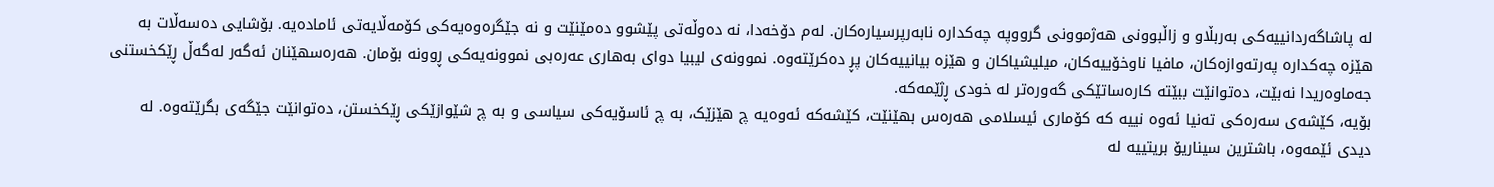لە پاشاگەردانییەکی بەربڵاو و زاڵبوونی هەژموونی گرووپە چەکدارە نابەرپرسیارەکان. لەم دۆخەدا، نە دەوڵەتی پێشوو دەمێنێت و نە جێگرەوەیەکی کۆمەڵایەتی ئامادەیە. بۆشایی دەسەڵات بە هێزە چەکدارە پەرتەوازەکان، مافیا ناوخۆییەکان، میلیشیاکان و هێزە بیانییەکان پڕ دەکرێتەوە. نموونەی لیبیا دوای بەهاری عەرەبی نموونەیەکی ڕوونە بۆمان. هەرەسهێنان ئەگەر لەگەڵ ڕێکخستنی جەماوەریدا نەبێت، دەتوانێت ببێتە کارەساتێکی گەورەتر لە خودی ڕژێمەکە.
بۆیە، کێشەی سەرەکی تەنیا ئەوە نییە کە کۆماری ئیسلامی هەرەس بهێنێت، کێشەکە ئەوەیە چ هێزێک، بە چ ئاسۆیەکی سیاسی و بە چ شێوازێکی ڕێکخستن، دەتوانێت جێگەی بگرێتەوە. لە دیدی ئێمەوە، باشترین سیناریۆ بریتییە لە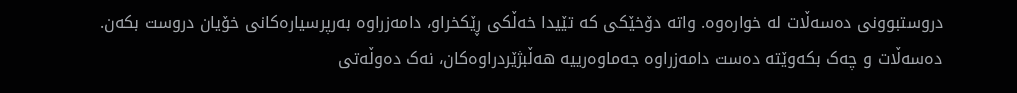دروستبوونی دەسەڵات لە خوارەوە. واتە دۆخێکی کە تێیدا خەڵکی ڕێکخراو، دامەزراوە بەرپرسیارەکانی خۆیان دروست بکەن. دەسەڵات و چەک بکەوێتە دەست دامەزراوە جەماوەرییە هەڵبژێردراوەکان، نەک دەوڵەتی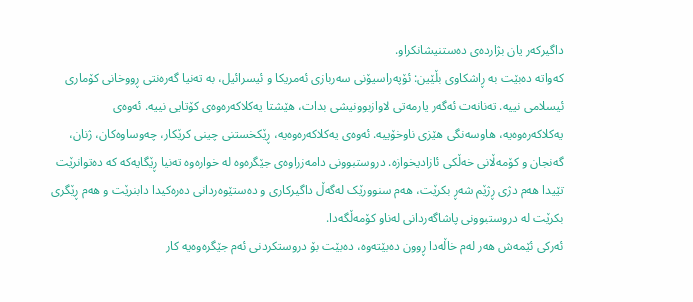داگیرکەر یان بژاردەی دەستنیشانکراو.
کەواتە دەبێت بە ڕاشکاوی بڵێین: ئۆپەراسیۆنی سەربازی ئەمریکا و ئیسرائیل، بە تەنیا گەرەنتی ڕووخانی کۆماری ئیسلامی نییە. تەنانەت ئەگەر یارمەتی لاوازبوونیشی بدات، هێشتا یەکلاکەرەوەی کۆتایی نییە. ئەوەی یەکلاکەرەوەیە، هاوسەنگی هێزی ناوخۆییە. ئەوەی یەکلاکەرەوەیە، ڕێکخستنی چینی کرێکار، چەوساوەکان، ژنان، گەنجان و کۆمەڵانی خەڵکی ئازادیخوازە. دروستبوونی دامەزراوەی جێگرەوە لە خوارەوە تەنیا ڕێگایەکە کە دەتوانرێت تێیدا هەم دژی ڕژێم شەڕ بکرێت، هەم سنوورێک لەگەڵ داگیرکاری و دەستێوەردانی دەرەکیدا دابنرێت و هەم ڕێگری بکرێت لە دروستبوونی پاشاگەردانی لەناو کۆمەڵگەدا.
ئەرکی ئێمەش هەر لەم خاڵەدا ڕوون دەبێتەوە، دەبێت بۆ دروستکردنی ئەم جێگرەوەیە کار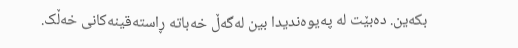بکەین. دەبێت لە پەیوەندیدا بین لەگەڵ خەباتە ڕاستەقینەکانی خەڵک.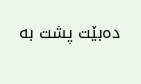دەبێت پشت بە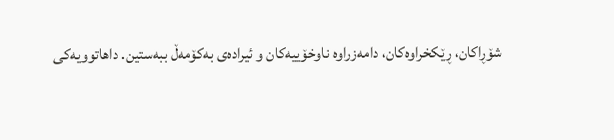شۆڕاکان، ڕێکخراوەکان، دامەزراوە ناوخۆییەکان و ئیرادەی بەکۆمەڵ ببەستین. داهاتوویەکی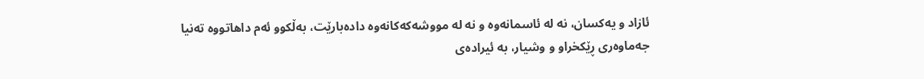ئازاد و یەکسان، نە لە ئاسمانەوە و نە لە مووشەکەکانەوە دادەبارێت، بەڵکوو ئەم داهاتووە تەنیا جەماوەری ڕێکخراو و وشیار، بە ئیرادەی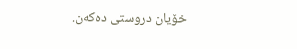خۆیان دروستی دەکەن.